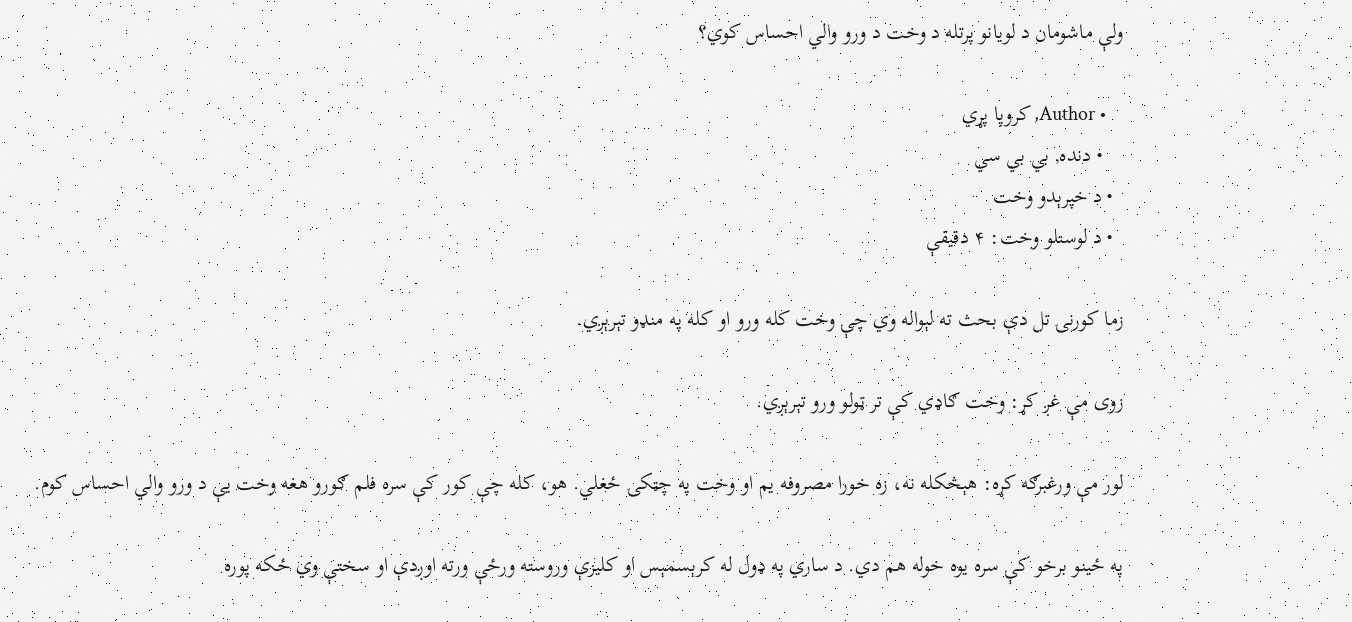ولې ماشومان د لویانو پرتله د وخت د ورو والي احساس کوي؟

    • Author, کروپا پړي
    • دنده, بي بي سي
  • د خپرېدو وخت
  • د لوستلو وخت: ۴ دقیقې

زما کورنۍ تل دې بحث ته لېواله وي چې وخت کله ورو او کله په منډو تېرېږي.

زوی مې غږ کړ: وخت ګاډي کې تر ټولو ورو تېرېږي.

لور مې ورغبرګه کړه: هېڅکله نه، زه خورا مصروفه یم او وخت په چټکۍ ځغلي. هو، کله چې کور کې سره فلم ګورو هغه وخت یې د ورو والي احساس کوم.

په ځینو برخو کې سره یوه خوله هم دي. د ساري په ډول له کرېسمېس او کلیزې وروسته ورځې ورته اوږدې او سختې وي ځکه پوره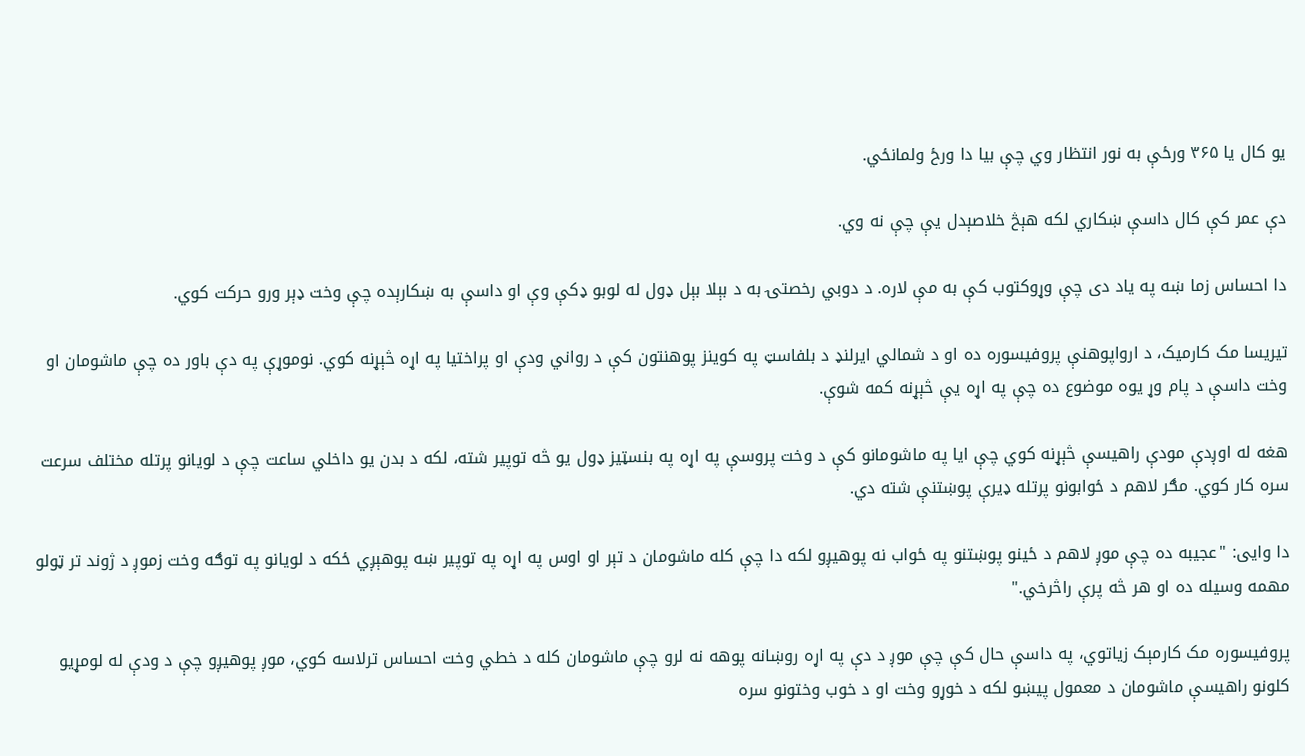یو کال یا ۳۶۵ ورځې به نور انتظار وي چې بیا دا ورځ ولمانځي.

دې عمر کې کال داسې ښکاري لکه هېڅ خلاصېدل یې چې نه وي.

دا احساس زما ښه په یاد دی چې وړوکتوب کې به مې لاره. د دوبي رخصتۍ به د بېلا بېل ډول له لوبو ډکې وې او داسې به ښکارېده چې وخت ډېر ورو حرکت کوي.

تیریسا مک کارمیک، د ارواپوهنې پروفیسوره ده او د شمالي ایرلنډ د بلفاسټ په کوینز پوهنتون کې د رواني ودې او پراختیا په اړه څېړنه کوي. نوموړې په دې باور ده چې ماشومان او وخت داسې د پام وړ یوه موضوع ده چې په اړه یې څېړنه کمه شوې.

هغه له اوږدې مودې راهیسې څېړنه کوي چې ایا په ماشومانو کې د وخت پروسې په اړه په بنسټیز ډول یو څه توپیر شته، لکه د بدن یو داخلي ساعت چې د لویانو پرتله مختلف سرعت سره کار کوي. مګر لاهم د ځوابونو پرتله ډیرې پوښتنې شته دي.

دا وايی: "عجیبه ده چې موږ لاهم د ځینو پوښتنو په ځواب نه پوهیږو لکه دا چې کله ماشومان د تېر او اوس په اړه په توپير ښه پوهېږي ځکه د لویانو په توګه وخت زموږ د ژوند تر ټولو مهمه وسیله ده او هر څه پرې راڅرخي."

پروفیسوره مک کارمېک زیاتوي، په داسې حال کې چې موږ د دې په اړه روښانه پوهه نه لرو چې ماشومان کله د خطي وخت احساس ترلاسه کوي، موږ پوهیږو چې د ودې له لومړیو کلونو راهیسې ماشومان د معمول پیښو لکه د خوړو وخت او د خوب وختونو سره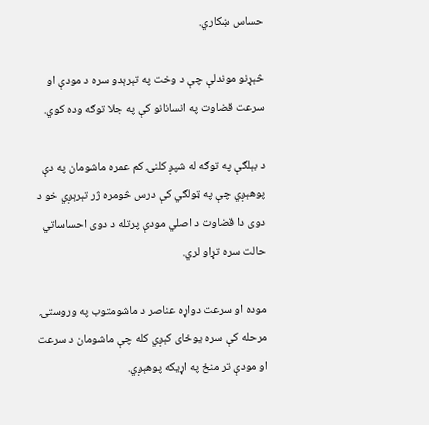حساس ښکاري.

څېړنو موندلې چې د وخت په تېرېدو سره د مودې او سرعت قضاوت په انسانانو کې په جلا توګه وده کوي.

د بېلګې په توګه له شپږ کلنۍ کم عمره ماشومان په دې پوهېږي چې په ټولګي کې درس څومره ژر تېرېږي خو د دوی دا قضاوت د اصلي مودې پرتله د دوی احساساتي حالت سره تړاو لري.

موده او سرعت دواړه عناصر د ماشومتوب په وروستۍ مرحله کې سره یوځای کېږي کله چې ماشومان د سرعت او مودې تر منځ په اړیکه پوهېږي.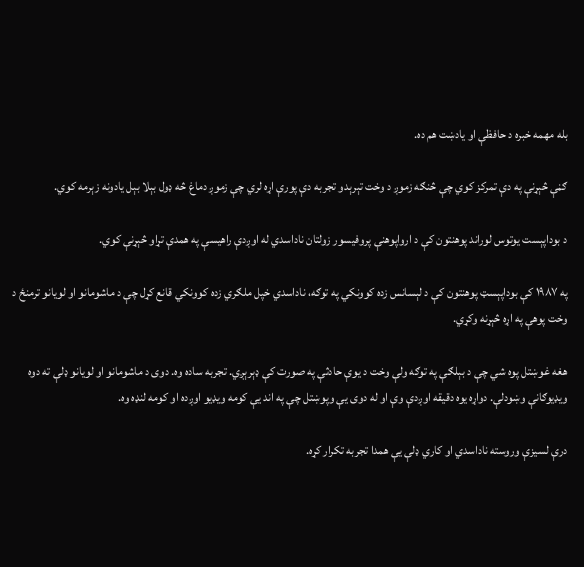بله مهمه خبره د حافظې او یادښت هم ده.

ګڼې څېړنې په دې تمرکز کوي چې څنګه زموږ د وخت تېرېدو تجربه دې پورې اړه لري چې زموږ دماغ څه ډول بېلا بېل یادونه زېرمه کوي.

د بوداپېست یوتوس لوراند پوهنتون کې د ارواپوهنې پروفیسور زولتان ناداسدي له اوږدې راهیسې په همدې تړاو څېړنې کوي.

په ۱۹۸۷ کې بوداپېسټ پوهنتون کې د لېسانس زده کوونکي په توګه، ناداسدي خپل ملګري زده کوونکي قانع کړل چې د ماشومانو او لویانو ترمنځ د وخت پوهې په اړه څېړنه وکړي.

هغه غوښتل پوه شي چې د بېلګې په توګه ولې وخت د یوې حادثې په صورت کې ډېرېږي. تجربه ساده وه. دوی د ماشومانو او لویانو ډلې ته دوه ویډیوګانې وښودلې. دواړه یوه دقیقه اوږدې وې او له دوی یې وپوښتل چې په اند یې کومه ویډیو اوږده او کومه لنډه وه.

درې لسیزې وروسته ناداسدي او کاري ډلې یې همدا تجربه تکرار کړه.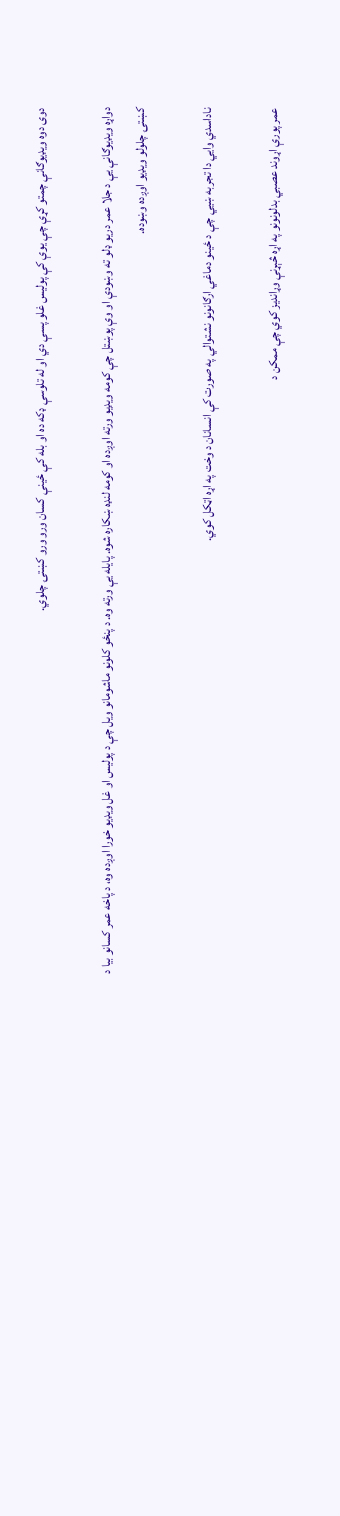دوی دوه ویډیوګانې چمتو کړې چې یوې کې پولیس غلو پسې دي او له تلوسې ډکه ده او بله کې ځینې کسان ورو ورو کښتۍ چلوي.

دواړه ویډیوګانې یې د جلا عمر دریو ډلو ته وښودې او وې پوښتل چې کومه ویډیو ورته اوږده او کومه لنډه ښکاره شوه. پایله یې ورته وه. د پنځو کلونو ماشومانو ویل چې د پولیس او غل ویډیو خورا اوږده وه، د پاخه عمر کسانو بیا د کښتۍ چلولو ویډیو اوږده وښوده.

ناداسدي وايي دا تجربه ښيي چې د ځینو دماغي ارګانونو نشتوالي په صورت کې انسانان د وخت په اړه اټکل کوي.

عمر پورې اړوند عصبي بدلونونو په اړه څېړنې وړاندیز کوي چې ممکن د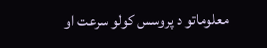معلوماتو د پروسس کولو سرعت او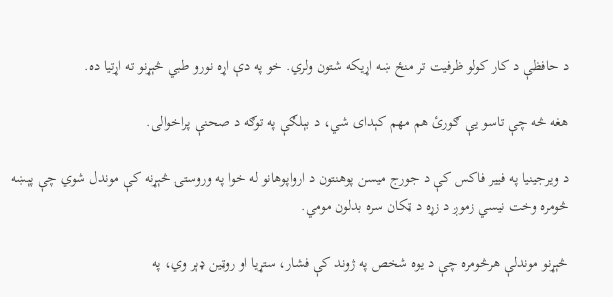د حافظې د کار کولو ظرفیت تر منځ ښه اړیکه شتون ولري. خو په دې اړه نورو طبي څېړنو ته اړتیا ده.

هغه څه چې تاسو یې ګورئ هم مهم کېدای شي، د بېلګې په توګه د صحنې پراخوالی.

د ویرجینیا په فییر فاکس کې د جورج میسن پوهنتون د ارواپوهانو له خوا په وروستۍ څېړنه کې موندل شوي چې پېښه څومره وخت نیسي زموږ د زړه د ټکان سره بدلون مومي.

څېړنو موندلې هرڅومره چې د یوه شخص په ژوند کې فشار، ستړیا او روټین ډېر وي، په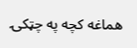هماغه کچه په چټکۍ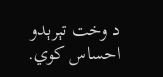د وخت تېرېدو احساس کوي.